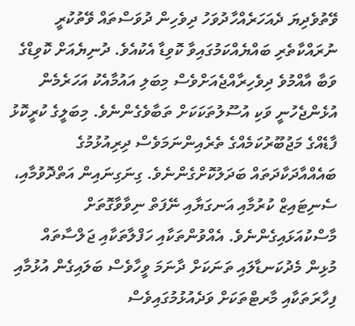ވޭތުވެދިޔަ ދެއަހަރެއްހާދުވަހު ދިވެހިން ދުވަސްތައް ވޭތުކުރީ ނުރައްކާތެރި ބައްޔެއްކަމުގައިވާ ކޮވިޑާ އެކުއެވެ. ދުނިޔެއަށް ކޮވިޑްގެ ވަބާ އާއްމުވެ ދިވެހިރާއްޖެއަށްވެސް މިބަލި އައުމާއެކު އަހަރެމެން އުޅެންޖެހުނީ ވަކި އުސޫލުތަކަކަށް ތަބާވެގެންނެވެ. މިބަލީގެ ކުރީކޮޅު ފާޑެއްގެ މަޖުބޫރުކަމެއްގެ ތެރެއިންނަމަވެސް ދިރިއުޅުމުގެ ބައެއްއާދަކާދަތައް ބަދަލުކޮށްގެންނެވެ. ގިނަގިނައިން އަތްދޮވުމާއި، ސެނިޓައިޒް ކުރުމާއި އަނގަޔާއި ނޭފަތް ނިވާވާގޮތަށް މާސްކުއަޅައިގެންނެވެ. އެއްވުންތަކާއި ހަފްލާތަކާއި ޖަލްސާތައް މުޅިން މެދުކަނޑާލައި ތަނަކަށް ދާނަމަ ވީހާވެސް ބަލައިގެން އުޅުމާއި ފިހާރަތަކާއި މާރޓްތަކަށް ވަދެއުޅުމުގައިވެސް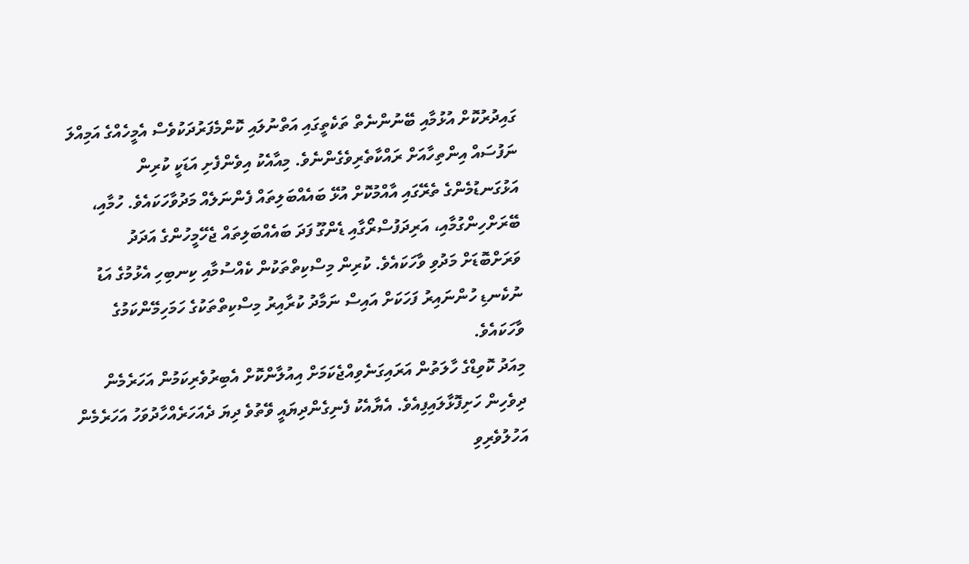ގައިދުރުކޮށް އުޅުމާއި ބޭނުންނެތް ތަކެތީގައި އަތްނުލައި ކޮންމެފަރުދަކުވެސް އެމީހެއްގެ އަމިއްލަ ނަފުސައް އިންތިހާއަށް ރައްކާތެރިވެގެންނެވެ. މިއާއެކު އިވެންފެށި އަޑަކީ ކުރިން އަޅުގަނޑުމެންގެ ތެރޭގައި އާއްމުކޮށް އުޅޭ ބައެއްބަލިތައް ފެންނަލެއް މަދުވާހަކައެވެ. ހުމާއި، ބޭރަށްހިންގުމާއި، އަރިދަފުސްރޯގާއި ޑެންގޫ ފަދަ ބައެއްބަލިތައް ޖެހޭމީހުންގެ އަދަދު ވަރަށްބޮޑަށް މަދުވި ވާހަކައެވެ. ކުރިން މިސްކިތްތަކުން ކެއްސުމާއި ކިނބިހި އެޅުމުގެ އަޑު ނުކެނޑި ހުންނައިރު ފަހަކަށް އައިސް ނަމާދު ކުރާއިރު މިސްކިތްތަކުގެ ހަމަހިމޭންކަމުގެ ވާހަކައެވެ.
މިއަދު ކޮވިޑްގެ ހާލަތުން އަރައިގަނެވިއްޖެކަމަށް އިއުލާންކޮށް އެބިރުވެރިކަމުން އަހަރެމެން ދިވެހިން ހަށިފޮޅާލައިފިއެވެ. އެޔާއެކު ފެނިގެންދިޔައީ ވޭތުވެ ދިޔަ ދެއަހަރެއްހާދުވަހު އަހަރެމެން އަހުލުވެރިވި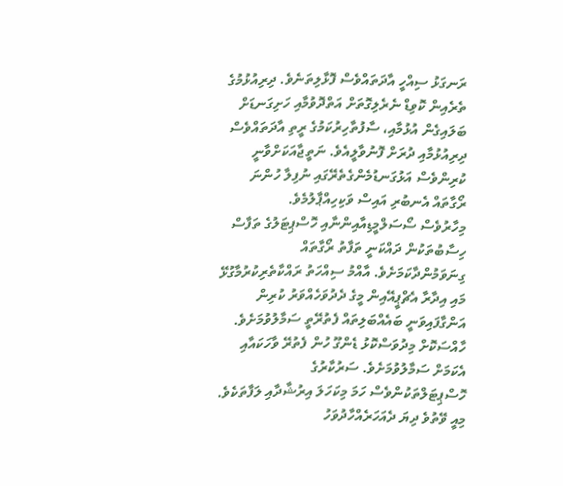ރަނގަޅު ސިއްހީ އާދަތައްވެސް ފޮޅާލިތަނެވެ. ދިރިއުޅުމުގެ ތެރެއިން ކޮވިޑް ނެރެލިގޮތަށް އަތްދޮވުމާއި ހަށިގަނޑަށް ބަލައިގެން އުޅުމާއި، ސާފުތާހިރުކަމުގެ ރީތި އާދަތައްވެސް ދިރިއުޅުމާއި ދުރަށް ފޮނުވާލީއެވެ. ނަތީޖާއަކަށްވާނީ ކުރިންވެސް އަޅުގަނޑުމެންގެތެރޭގައި ނުފިލާ ހުންނަ ރޯގާތައް އެނބުރި އައިސް ވަކިހިއްޕާލުމެވެ.
މިހާރުވެސް ސޯސަލްމީޑިއާއިންނާއި ހޮސްޕިޓަލުގެ ތަފާސް ހިސާބުތަކުން ދައްކަނީ ތަފާތު ރޯގާތައް ގިނަވަމުންދާކަމަށެވެ. އާއްމު ސިއްހަތު ރައްކާތެރިކުރުމާގުޅޭ މައި އިދާރާ އެޗްޕީއޭއިން މީގެ ދެދުވަހެއްވަރު ކުރިން އަންގާފައިވަނީ ބައެއްބަލިތައް ފެތުރޭތީ ސަމާލުވުމަށެވެ. ހާއްސަކޮށް މިދުވަސްކޮޅު ޑެންގޫ ހުން ފެތުރޭ ވާހަކައާއި އެކަމަށް ސަމާލުވުމަށެވެ. ސަރުކާރުގެ ހޮސްޕިޓަލްތަކުންވެސް ހަމަ މިކަހަލަ އިރުޝާދާއި ލަފާތަކެވެ.
މިއީ ވޭތުވެ ދިޔަ ދެއަހަރެއްހާދުވަހު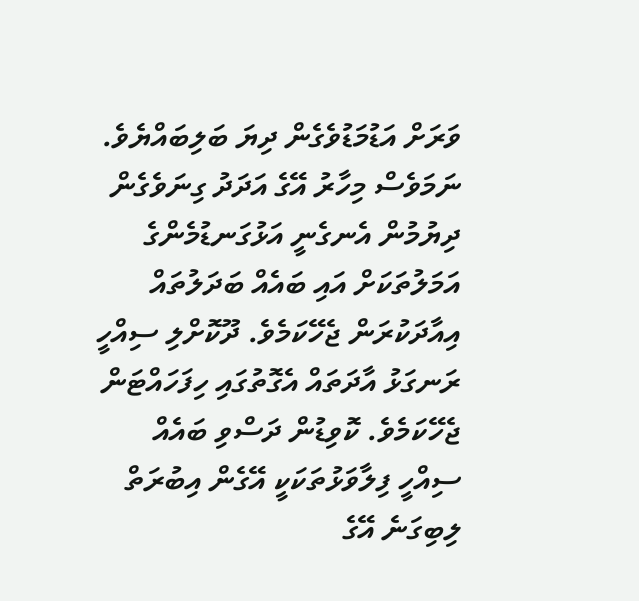ވަރަށް އަޑުމަޑުވެގެން ދިޔަ ބަލިބައްޔެވެ. ނަމަވެސް މިހާރު އޭގެ އަދަދު ގިނަވެގެން ދިޔުމުން އެނގެނީ އަޅުގަނޑުމެންގެ އަމަލުތަކަށް އައި ބައެއް ބަދަލުތައް އިއާދަކުރަން ޖެހޭކަމެވެ. ދޫކޮށްލި ސިއްހީ ރަނގަޅު އާދަތައް އެގޮތުގައި ހިފަހައްޓަން ޖެހޭކަމެވެ. ކޮވިޑުން ދަސްވި ބައެއް ސިއްހީ ފިލާވަޅުތަކަކީ އޭގެން އިބުރަތް ލިބިގަނެ އޭގެ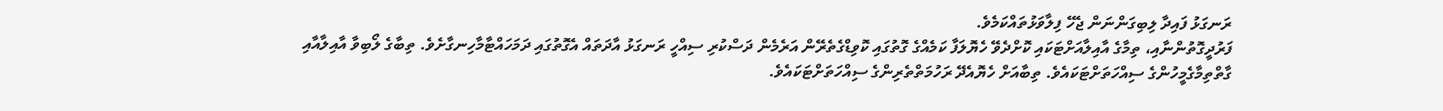ރަނގަޅު ފައިދާ ލިބިގަންނަން ޖެހޭ ފިލާވަޅުތައްކަމެވެ.
ފަރުދީގޮތުންނާއި، ތިމާގެ އާއިލާއަށްޓަކައި ކޮށްދެވޭ ހެޔޮލަފާ ކަމެއްގެ ގޮތުގައި ކޮވިޑްގެތެރޭން އަރެމެން ދަސްކުރި ސިއްހީ ރަނގަޅު އާދަތައް އެގޮތުގައި ދަމަހައްޓާމާހިނގާށެވެ. ތިބާގެ ލޯބިވާ އާއިލާއާއި ގާތްތިމާގެމީހުންގެ ސިއްހަތަށްޓަކައެވެ. ތިބާއަށް ހެޔޮއެދޭ ރަހުމަތްތެރިންގެ ސިއްހަތަށްޓަކައެވެ.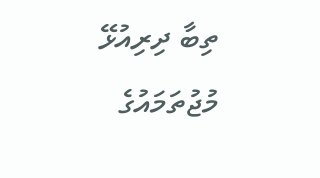ތިބާ ދިރިއުޅޭ މުޖުތަމައުގެ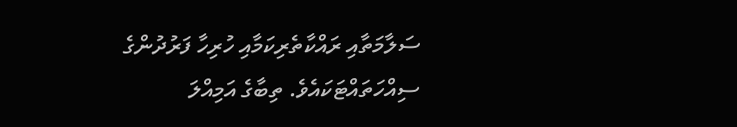ސަލާމަތާއި ރައްކާތެރިކަމާއި ހުރިހާ ފަރުދުންގެ ސިއްހަތައްޓަކައެވެ. ތިބާގެ އަމިއްލަ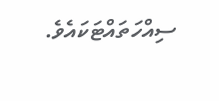ސިއްހަތައްޓަކައެވެ.